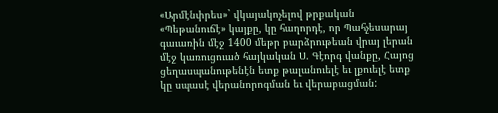«Արմէնփրես»` վկայակոչելով թրքական «Պեթանուճէ» կայքը, կը հաղորդէ, որ Պահչեսարայ գաւառին մէջ 1400 մեթր բարձրութեան վրայ լերան մէջ կառուցուած հայկական Ս. Գէորգ վանքը, Հայոց ցեղասպանութենէն ետք թալանուելէ եւ լքուելէ ետք կը սպասէ վերանորոգման եւ վերաբացման: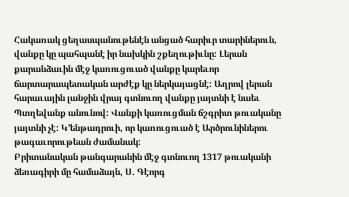Հակառակ ցեղասպանութենէն անցած հարիւր տարիներուն, վանքը կը պահպանէ իր նախկին շքեղութիւնը: Լերան քարանձաւին մէջ կառուցուած վանքը կարեւոր ճարտարապետական արժէք կը ներկայացնէ: Աղրով լերան հարաւային լանջին վրայ գտնուող վանքը յայտնի է նաեւ Պտղեվանք անունով: Վանքի կառուցման ճշգրիտ թուականը յայտնի չէ: Կ’ենթադրուի, որ կառուցուած է Արծրունիներու թագաւորութեան ժամանակ:
Բրիտանական թանգարանին մէջ գտնուող 1317 թուականի ձեռագիրի մը համաձայն, Ս. Գէորգ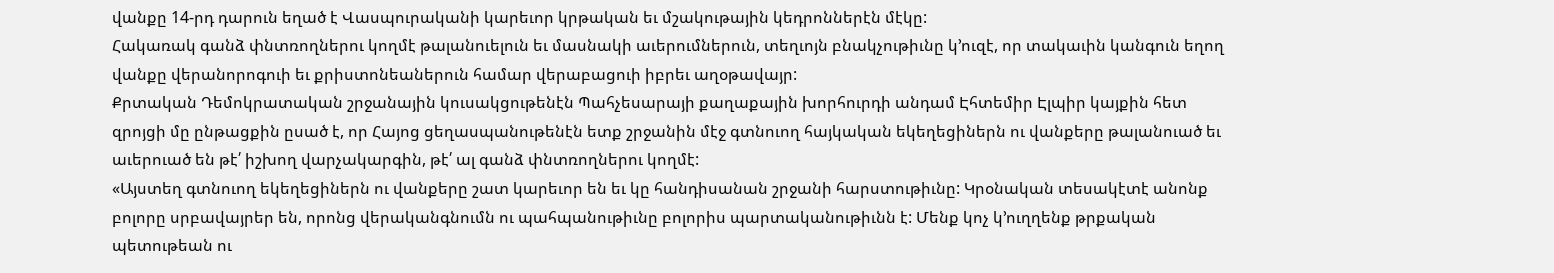վանքը 14-րդ դարուն եղած է Վասպուրականի կարեւոր կրթական եւ մշակութային կեդրոններէն մէկը:
Հակառակ գանձ փնտռողներու կողմէ թալանուելուն եւ մասնակի աւերումներուն, տեղւոյն բնակչութիւնը կ’ուզէ, որ տակաւին կանգուն եղող վանքը վերանորոգուի եւ քրիստոնեաներուն համար վերաբացուի իբրեւ աղօթավայր:
Քրտական Դեմոկրատական շրջանային կուսակցութենէն Պահչեսարայի քաղաքային խորհուրդի անդամ Էհտեմիր Էլպիր կայքին հետ զրոյցի մը ընթացքին ըսած է, որ Հայոց ցեղասպանութենէն ետք շրջանին մէջ գտնուող հայկական եկեղեցիներն ու վանքերը թալանուած եւ աւերուած են թէ՛ իշխող վարչակարգին, թէ՛ ալ գանձ փնտռողներու կողմէ:
«Այստեղ գտնուող եկեղեցիներն ու վանքերը շատ կարեւոր են եւ կը հանդիսանան շրջանի հարստութիւնը: Կրօնական տեսակէտէ անոնք բոլորը սրբավայրեր են, որոնց վերականգնումն ու պահպանութիւնը բոլորիս պարտականութիւնն է: Մենք կոչ կ’ուղղենք թրքական պետութեան ու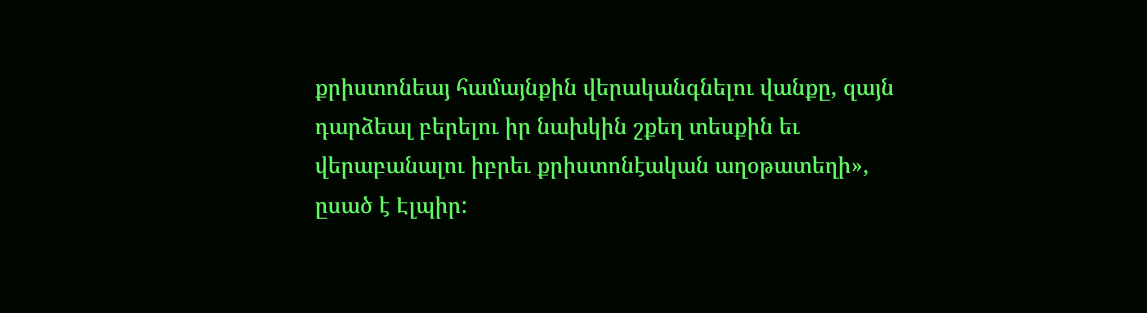քրիստոնեայ համայնքին վերականգնելու վանքը, զայն դարձեալ բերելու իր նախկին շքեղ տեսքին եւ վերաբանալու իբրեւ քրիստոնէական աղօթատեղի», ըսած է Էլպիր: